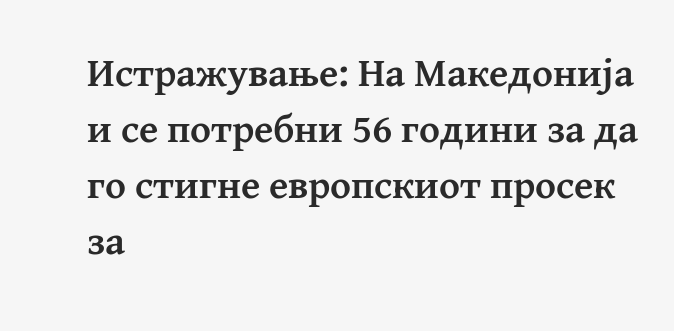Истражување: На Македонија и се потребни 56 години за да го стигне европскиот просек за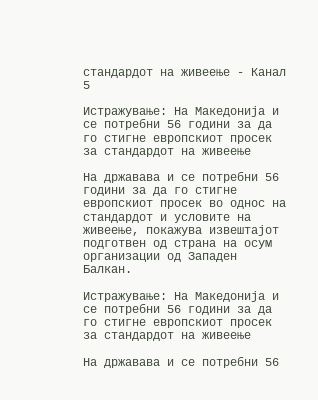стандардот на живеење - Канал 5

Истражување: На Македонија и се потребни 56 години за да го стигне европскиот просек за стандардот на живеење

На државава и се потребни 56 години за да го стигне европскиот просек во однос на стандардот и условите на живеење, покажува извештајот подготвен од страна на осум организации од Западен Балкан.

Истражување: На Македонија и се потребни 56 години за да го стигне европскиот просек за стандардот на живеење

На државава и се потребни 56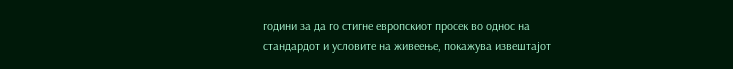години за да го стигне европскиот просек во однос на стандардот и условите на живеење, покажува извештајот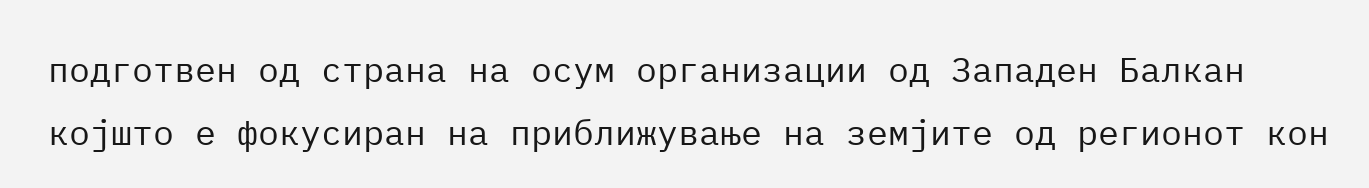подготвен од страна на осум организации од Западен Балкан којшто е фокусиран на приближување на земјите од регионот кон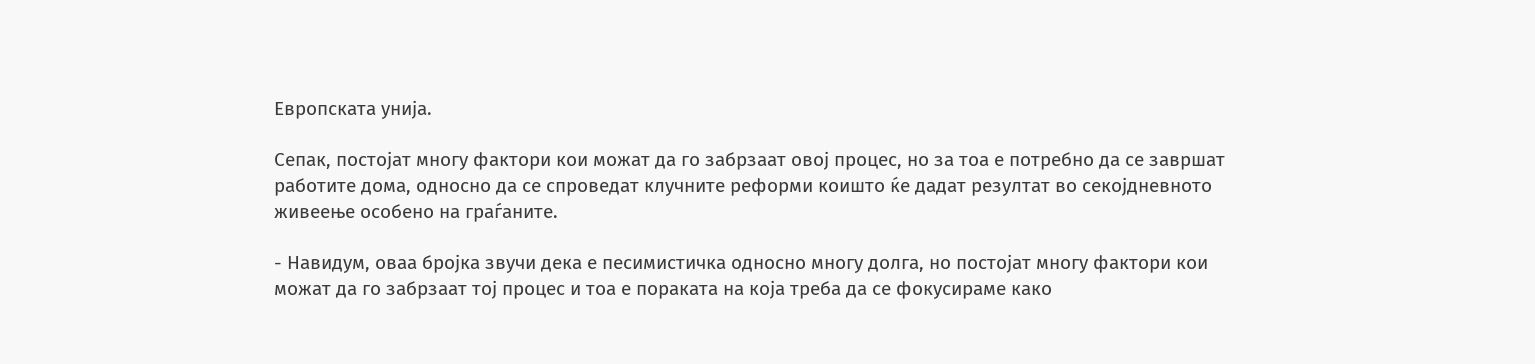Европската унија.

Сепак, постојат многу фактори кои можат да го забрзаат овој процес, но за тоа е потребно да се завршат работите дома, односно да се спроведат клучните реформи коишто ќе дадат резултат во секојдневното живеење особено на граѓаните.

- Навидум, оваа бројка звучи дека е песимистичка односно многу долга, но постојат многу фактори кои можат да го забрзаат тој процес и тоа е пораката на која треба да се фокусираме како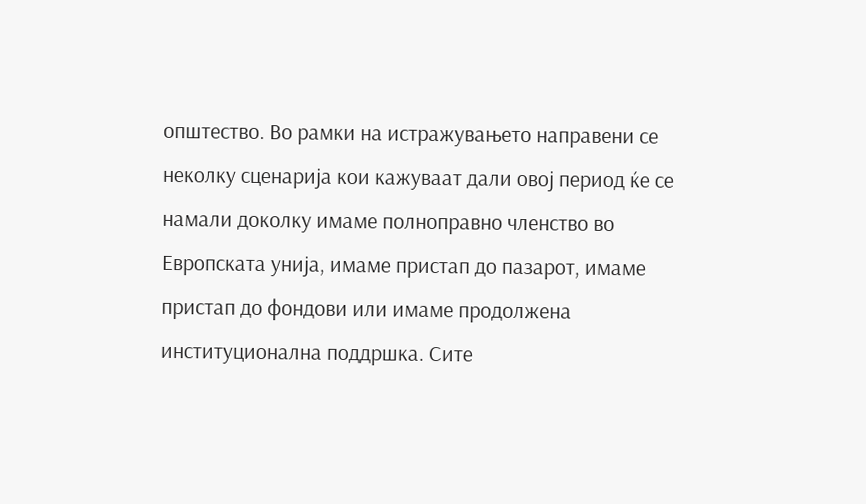општество. Во рамки на истражувањето направени се неколку сценарија кои кажуваат дали овој период ќе се намали доколку имаме полноправно членство во Европската унија, имаме пристап до пазарот, имаме пристап до фондови или имаме продолжена институционална поддршка. Сите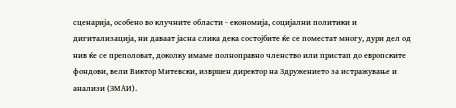сценарија, особено во клучните области - економија, социјални политики и дигитализација, ни даваат јасна слика дека состојбите ќе се поместат многу, дури дел од нив ќе се преполоват, доколку имаме полноправно членство или пристап до европските фондови, вели Виктор Митевски, извршен директор на Здружението за истражување и анализи (ЗМАИ).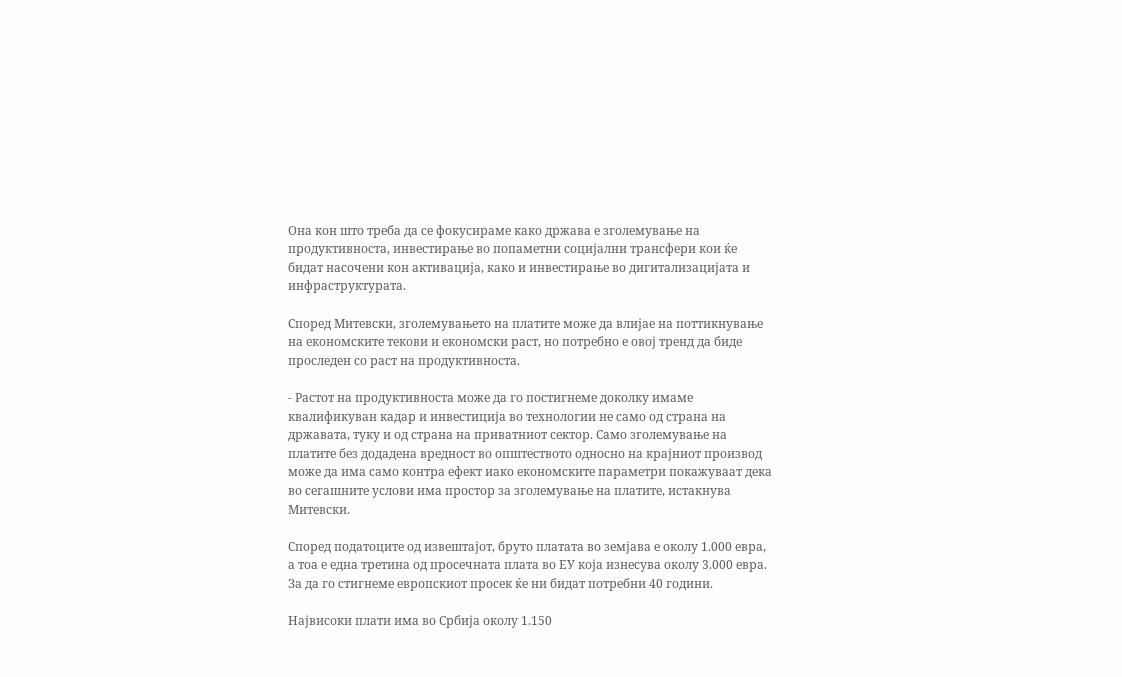Она кон што треба да се фокусираме како држава е зголемување на продуктивноста, инвестирање во попаметни социјални трансфери кои ќе бидат насочени кон активација, како и инвестирање во дигитализацијата и инфраструктурата.

Според Митевски, зголемувањето на платите може да влијае на поттикнување на економските текови и економски раст, но потребно е овој тренд да биде проследен со раст на продуктивноста.

- Растот на продуктивноста може да го постигнеме доколку имаме квалификуван кадар и инвестиција во технологии не само од страна на државата, туку и од страна на приватниот сектор. Само зголемување на платите без додадена вредност во општеството односно на крајниот производ може да има само контра ефект иако економските параметри покажуваат дека во сегашните услови има простор за зголемување на платите, истакнува Митевски.

Според податоците од извештајот, бруто платата во земјава е околу 1.000 евра, а тоа е една третина од просечната плата во ЕУ која изнесува околу 3.000 евра. За да го стигнеме европскиот просек ќе ни бидат потребни 40 години.

Највисоки плати има во Србија околу 1.150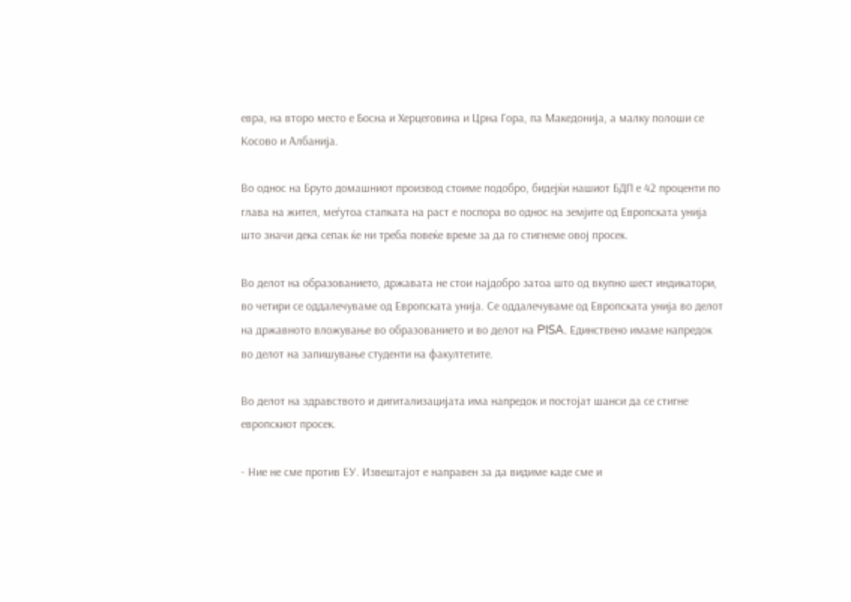евра, на второ место е Босна и Херцеговина и Црна Гора, па Македонија, а малку полоши се Косово и Албанија.

Во однос на Бруто домашниот производ стоиме подобро, бидејќи нашиот БДП е 42 проценти по глава на жител, меѓутоа стапката на раст е поспора во однос на земјите од Европската унија што значи дека сепак ќе ни треба повеќе време за да го стигнеме овој просек.

Во делот на образованието, државата не стои најдобро затоа што од вкупно шест индикатори, во четири се оддалечуваме од Европската унија. Се оддалечуваме од Европската унија во делот на државното вложување во образованието и во делот на PISA. Единствено имаме напредок во делот на запишување студенти на факултетите.

Во делот на здравството и дигитализацијата има напредок и постојат шанси да се стигне европскиот просек.

- Ние не сме против ЕУ. Извештајот е направен за да видиме каде сме и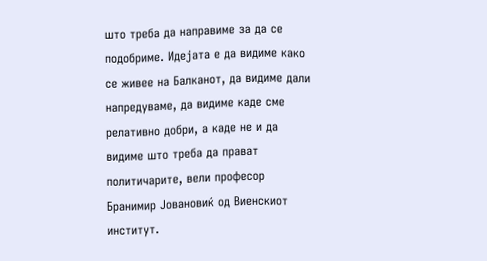што треба да направиме за да се подобриме. Идејата е да видиме како се живее на Балканот, да видиме дали напредуваме, да видиме каде сме релативно добри, а каде не и да видиме што треба да прават политичарите, вели професор Бранимир Јовановиќ од Виенскиот институт.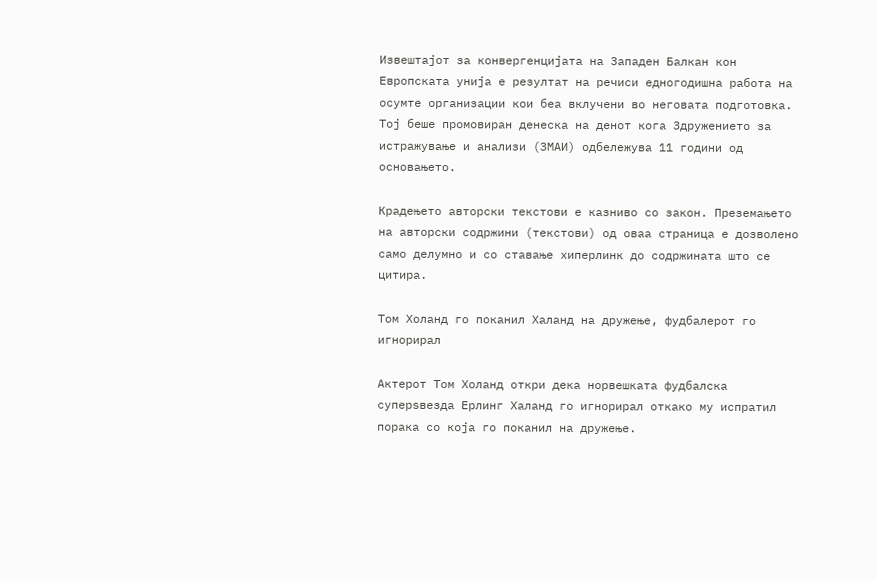Извештајот за конвергенцијата на Западен Балкан кон Европската унија е резултат на речиси едногодишна работа на осумте организации кои беа вклучени во неговата подготовка. Тој беше промовиран денеска на денот кога Здружението за истражување и анализи (ЗМАИ) одбележува 11 години од основањето.

Крадењето авторски текстови е казниво со закон. Преземањето на авторски содржини (текстови) од оваа страница е дозволено само делумно и со ставање хиперлинк до содржината што се цитира.

Том Холанд го поканил Халанд на дружење, фудбалерот го игнорирал

Актерот Том Холанд откри дека норвешката фудбалска суперѕвезда Ерлинг Халанд го игнорирал откако му испратил порака со која го поканил на дружење.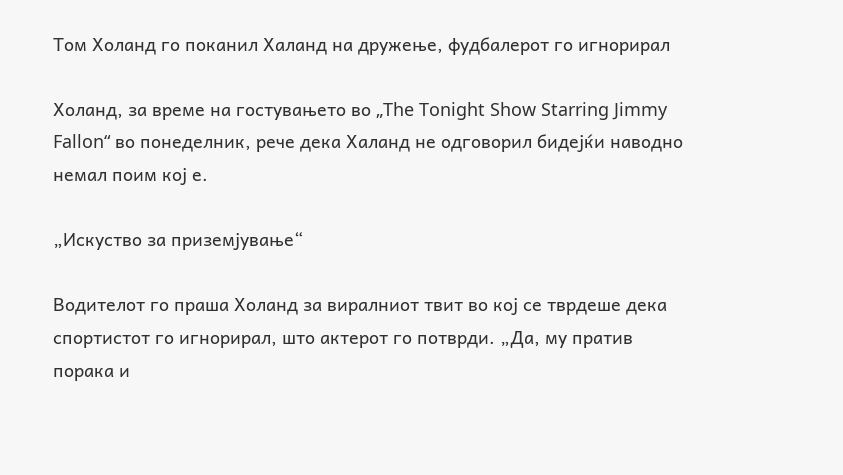Том Холанд го поканил Халанд на дружење, фудбалерот го игнорирал

Холанд, за време на гостувањето во „The Tonight Show Starring Jimmy Fallon“ во понеделник, рече дека Халанд не одговорил бидејќи наводно немал поим кој е.

„Искуство за приземјување“

Водителот го праша Холанд за виралниот твит во кој се тврдеше дека спортистот го игнорирал, што актерот го потврди. „Да, му пратив порака и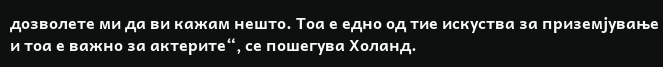дозволете ми да ви кажам нешто. Тоа е едно од тие искуства за приземјување и тоа е важно за актерите“, се пошегува Холанд.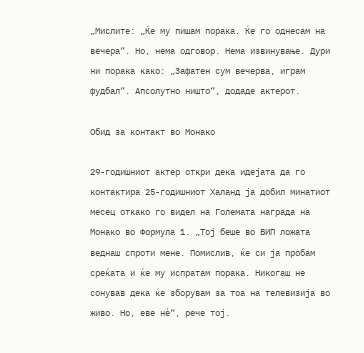„Мислите: „Ќе му пишам порака. Ќе го однесам на вечера“. Но, нема одговор. Нема извинување. Дури ни порака како: „Зафатен сум вечерва, играм фудбал“. Апсолутно ништо“, додаде актерот.

Обид за контакт во Монако

29-годишниот актер откри дека идејата да го контактира 25-годишниот Халанд ја добил минатиот месец откако го видел на Големата награда на Монако во Формула 1. „Тој беше во ВИП ложата веднаш спроти мене. Помислив, ќе си ја пробам среќата и ќе му испратам порака. Никогаш не сонував дека ќе зборувам за тоа на телевизија во живо. Но, еве нè“, рече тој.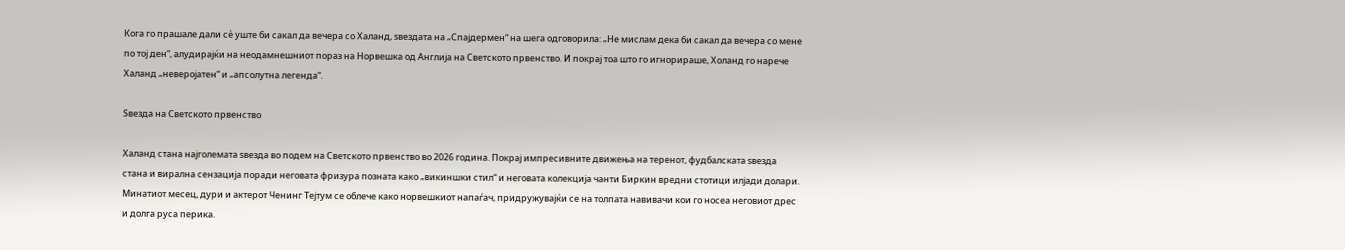Кога го прашале дали сè уште би сакал да вечера со Халанд, ѕвездата на „Спајдермен“ на шега одговорила: „Не мислам дека би сакал да вечера со мене по тој ден“, алудирајќи на неодамнешниот пораз на Норвешка од Англија на Светското првенство. И покрај тоа што го игнорираше, Холанд го нарече Халанд „неверојатен“ и „апсолутна легенда“.

Ѕвезда на Светското првенство

Халанд стана најголемата ѕвезда во подем на Светското првенство во 2026 година. Покрај импресивните движења на теренот, фудбалската ѕвезда стана и вирална сензација поради неговата фризура позната како „викиншки стил“ и неговата колекција чанти Биркин вредни стотици илјади долари. Минатиот месец, дури и актерот Ченинг Тејтум се облече како норвешкиот напаѓач, придружувајќи се на толпата навивачи кои го носеа неговиот дрес и долга руса перика.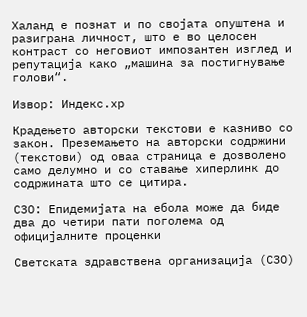Халанд е познат и по својата опуштена и разиграна личност, што е во целосен контраст со неговиот импозантен изглед и репутација како „машина за постигнување голови“.

Извор: Индекс.хр

Крадењето авторски текстови е казниво со закон. Преземањето на авторски содржини (текстови) од оваа страница е дозволено само делумно и со ставање хиперлинк до содржината што се цитира.

СЗО: Епидемијата на ебола може да биде два до четири пати поголема од официјалните проценки

Светската здравствена организација (СЗО)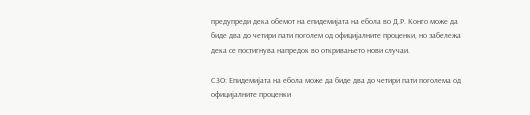предупреди дека обемот на епидемијата на ебола во Д.Р. Конго може да биде два до четири пати поголем од официјалните проценки, но забележа дека се постигнува напредок во откривањето нови случаи.

СЗО: Епидемијата на ебола може да биде два до четири пати поголема од официјалните проценки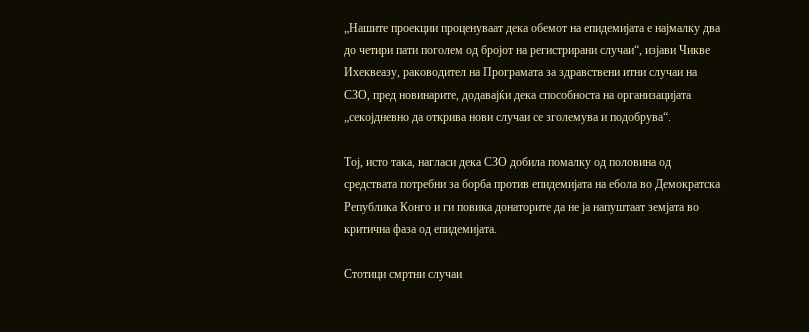„Нашите проекции проценуваат дека обемот на епидемијата е најмалку два до четири пати поголем од бројот на регистрирани случаи“, изјави Чикве Ихеквеазу, раководител на Програмата за здравствени итни случаи на СЗО, пред новинарите, додавајќи дека способноста на организацијата „секојдневно да открива нови случаи се зголемува и подобрува“.

Тој, исто така, нагласи дека СЗО добила помалку од половина од средствата потребни за борба против епидемијата на ебола во Демократска Република Конго и ги повика донаторите да не ја напуштаат земјата во критична фаза од епидемијата.

Стотици смртни случаи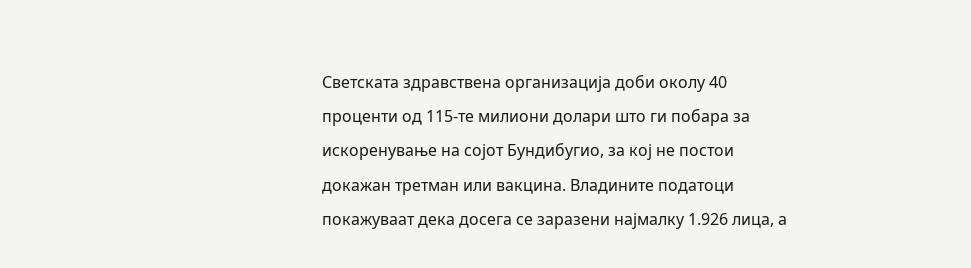Светската здравствена организација доби околу 40 проценти од 115-те милиони долари што ги побара за искоренување на сојот Бундибугио, за кој не постои докажан третман или вакцина. Владините податоци покажуваат дека досега се заразени најмалку 1.926 лица, а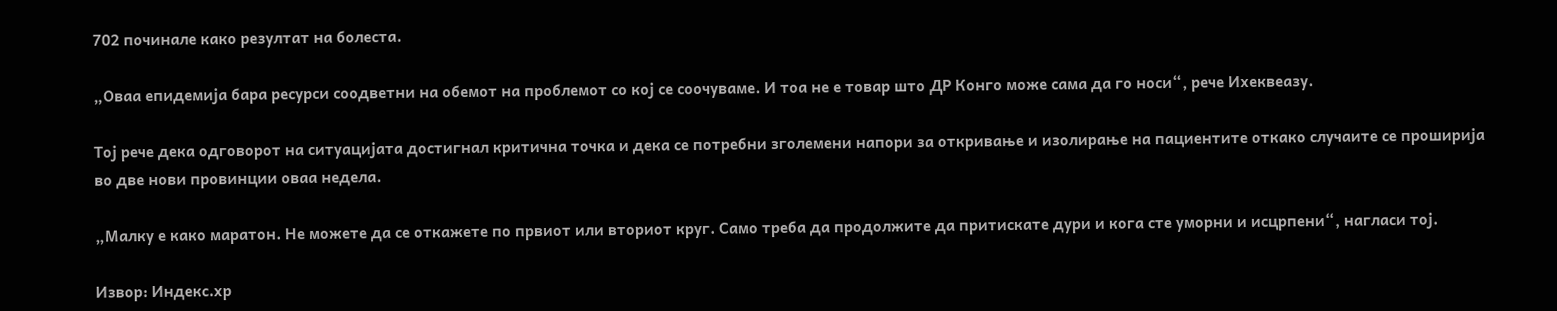702 починале како резултат на болеста.

„Оваа епидемија бара ресурси соодветни на обемот на проблемот со кој се соочуваме. И тоа не е товар што ДР Конго може сама да го носи“, рече Ихеквеазу.

Тој рече дека одговорот на ситуацијата достигнал критична точка и дека се потребни зголемени напори за откривање и изолирање на пациентите откако случаите се проширија во две нови провинции оваа недела.

„Малку е како маратон. Не можете да се откажете по првиот или вториот круг. Само треба да продолжите да притискате дури и кога сте уморни и исцрпени“, нагласи тој.

Извор: Индекс.хр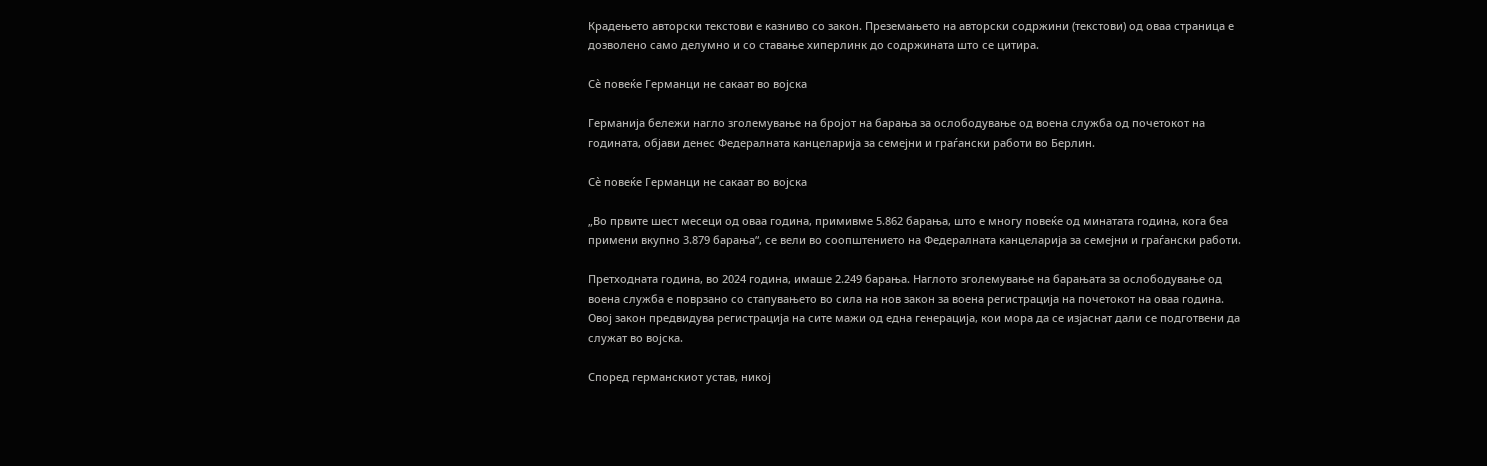Крадењето авторски текстови е казниво со закон. Преземањето на авторски содржини (текстови) од оваа страница е дозволено само делумно и со ставање хиперлинк до содржината што се цитира.

Сè повеќе Германци не сакаат во војска

Германија бележи нагло зголемување на бројот на барања за ослободување од воена служба од почетокот на годината, објави денес Федералната канцеларија за семејни и граѓански работи во Берлин.

Сè повеќе Германци не сакаат во војска

„Во првите шест месеци од оваа година, примивме 5.862 барања, што е многу повеќе од минатата година, кога беа примени вкупно 3.879 барања“, се вели во соопштението на Федералната канцеларија за семејни и граѓански работи.

Претходната година, во 2024 година, имаше 2.249 барања. Наглото зголемување на барањата за ослободување од воена служба е поврзано со стапувањето во сила на нов закон за воена регистрација на почетокот на оваа година. Овој закон предвидува регистрација на сите мажи од една генерација, кои мора да се изјаснат дали се подготвени да служат во војска.

Според германскиот устав, никој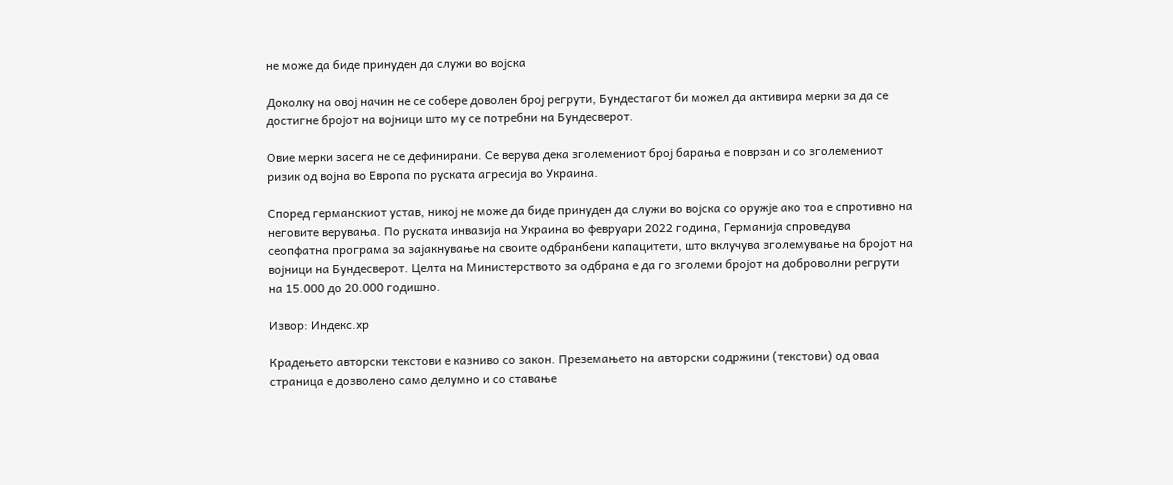не може да биде принуден да служи во војска

Доколку на овој начин не се собере доволен број регрути, Бундестагот би можел да активира мерки за да се достигне бројот на војници што му се потребни на Бундесверот.

Овие мерки засега не се дефинирани. Се верува дека зголемениот број барања е поврзан и со зголемениот ризик од војна во Европа по руската агресија во Украина.

Според германскиот устав, никој не може да биде принуден да служи во војска со оружје ако тоа е спротивно на неговите верувања. По руската инвазија на Украина во февруари 2022 година, Германија спроведува сеопфатна програма за зајакнување на своите одбранбени капацитети, што вклучува зголемување на бројот на војници на Бундесверот. Целта на Министерството за одбрана е да го зголеми бројот на доброволни регрути на 15.000 до 20.000 годишно.

Извор: Индекс.хр

Крадењето авторски текстови е казниво со закон. Преземањето на авторски содржини (текстови) од оваа страница е дозволено само делумно и со ставање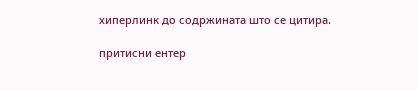хиперлинк до содржината што се цитира.

притисни ентер